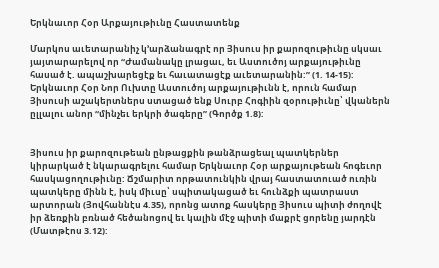Երկնաւոր Հօր Արքայութիւնը Հաստատենք

Մարկոս աւետարանիչ կ’արձանագրէ որ Յիսուս իր քարոզութիւնը սկսաւ յայտարարելով որ “Ժամանակը լրացաւ, եւ Աստուծոյ արքայութիւնը հասած է. ապաշխարեցէք եւ հաւատացէք աւետարանին:” (1. 14-15): Երկնաւոր Հօր Նոր Ուխտը Աստուծոյ արքայութիւնն է, որուն համար Յիսուսի աշակերտներս ստացած ենք Սուրբ Հոգիին զօրութիւնը՝ վկաներն ըլլալու անոր “մինչեւ երկրի ծագերը” (Գործք 1.8):


Յիսուս իր քարոզութեան ընթացքին թանձրացեալ պատկերներ կիրարկած է նկարագրելու համար Երկնաւոր Հօր արքայութեան հոգեւոր հասկացողութիւնը: Ճշմարիտ որթատունկին վրայ հաստատուած ուռին պատկերը մինն է, իսկ միւսը՝ սպիտակացած եւ հունձքի պատրաստ արտորան (Յովհաննէս 4.35), որոնց ատոք հասկերը Յիսուս պիտի ժողովէ իր ձեռքին բռնած հեծանոցով եւ կալին մէջ պիտի մաքրէ ցորենը յարդէն (Մատթէոս 3.12):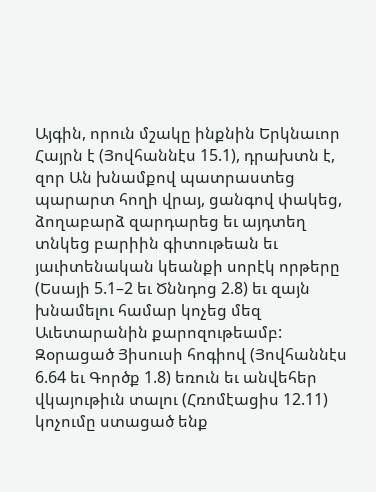Այգին, որուն մշակը ինքնին Երկնաւոր Հայրն է (Յովհաննէս 15.1), դրախտն է, զոր Ան խնամքով պատրաստեց պարարտ հողի վրայ, ցանգով փակեց, ձողաբարձ զարդարեց եւ այդտեղ տնկեց բարիին գիտութեան եւ յաւիտենական կեանքի սորէկ որթերը (Եսայի 5.1–2 եւ Ծննդոց 2.8) եւ զայն խնամելու համար կոչեց մեզ Աւետարանին քարոզութեամբ: Զօրացած Յիսուսի հոգիով (Յովհաննէս 6.64 եւ Գործք 1.8) եռուն եւ անվեհեր վկայութիւն տալու (Հռոմէացիս 12.11) կոչումը ստացած ենք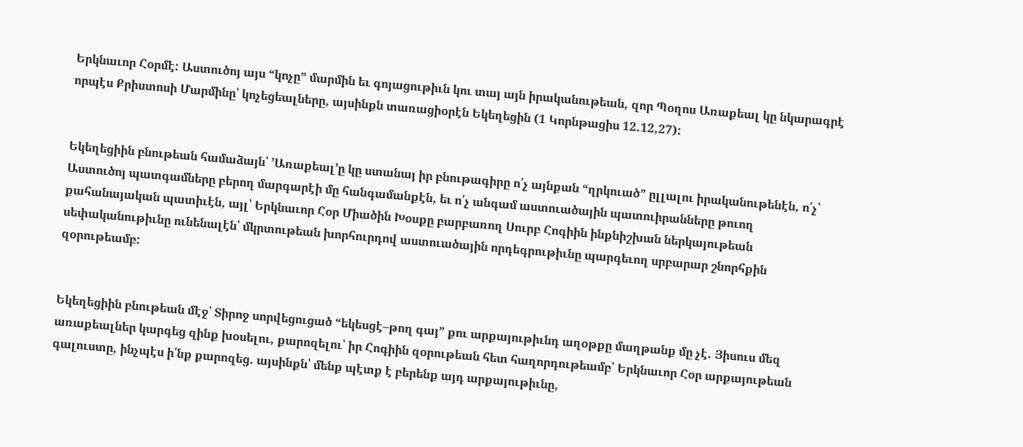Երկնաւոր Հօրմէ: Աստուծոյ այս “կոչը” մարմին եւ գոյացութիւն կու տայ այն իրականութեան, զոր Պօղոս Առաքեալ կը նկարագրէ որպէս Քրիստոսի Մարմինը՝ կոչեցեալները, այսինքն տառացիօրէն Եկեղեցին (1 Կորնթացիս 12.12,27):


Եկեղեցիին բնութեան համաձայն՝ ’Առաքեալ’ը կը ստանայ իր բնութագիրը ո՛չ այնքան “ղրկուած” ըլլալու իրականութենէն, ո՛չ՝ Աստուծոյ պատգամները բերող մարգարէի մը հանգամանքէն, եւ ո՛չ անգամ աստուածային պատուիրանները թուող քահանայական պատիւէն, այլ՝ Երկնաւոր Հօր Միածին Խօսքը բարբառող Սուրբ Հոգիին ինքնիշխան ներկայութեան սեփականութիւնը ունենալէն՝ մկրտութեան խորհուրդով աստուածային որդեգրութիւնը պարգեւող սրբարար շնորհքին զօրութեամբ:


Եկեղեցիին բնութեան մէջ՝ Տիրոջ սորվեցուցած “եկեսցէ–թող գայ” քու արքայութիւնդ աղօթքը մաղթանք մը չէ. Յիսուս մեզ առաքեալներ կարգեց զինք խօսելու, քարոզելու՝ իր Հոգիին զօրութեան հետ հաղորդութեամբ՝ Երկնաւոր Հօր արքայութեան գալուստը, ինչպէս ի՛նք քարոզեց. այսինքն՝ մենք պէտք է բերենք այդ արքայութիւնը,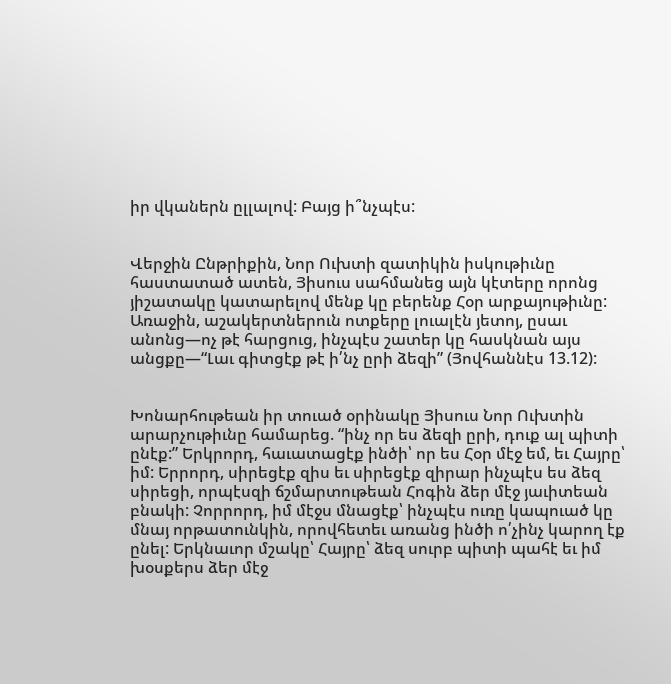իր վկաներն ըլլալով: Բայց ի՞նչպէս:


Վերջին Ընթրիքին, Նոր Ուխտի զատիկին իսկութիւնը հաստատած ատեն, Յիսուս սահմանեց այն կէտերը որոնց յիշատակը կատարելով մենք կը բերենք Հօր արքայութիւնը: Առաջին, աշակերտներուն ոտքերը լուալէն յետոյ, ըսաւ անոնց—ոչ թէ հարցուց, ինչպէս շատեր կը հասկնան այս անցքը—“Լաւ գիտցէք թէ ի՛նչ ըրի ձեզի” (Յովհաննէս 13.12):


Խոնարհութեան իր տուած օրինակը Յիսուս Նոր Ուխտին արարչութիւնը համարեց. “ինչ որ ես ձեզի ըրի, դուք ալ պիտի ընէք:” Երկրորդ, հաւատացէք ինծի՝ որ ես Հօր մէջ եմ, եւ Հայրը՝ իմ: Երրորդ, սիրեցէք զիս եւ սիրեցէք զիրար ինչպէս ես ձեզ սիրեցի, որպէսզի ճշմարտութեան Հոգին ձեր մէջ յաւիտեան բնակի: Չորրորդ, իմ մէջս մնացէք՝ ինչպէս ուռը կապուած կը մնայ որթատունկին, որովհետեւ առանց ինծի ո՛չինչ կարող էք ընել: Երկնաւոր մշակը՝ Հայրը՝ ձեզ սուրբ պիտի պահէ եւ իմ խօսքերս ձեր մէջ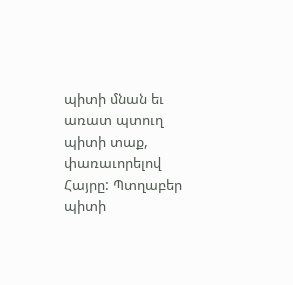պիտի մնան եւ առատ պտուղ պիտի տաք, փառաւորելով Հայրը: Պտղաբեր պիտի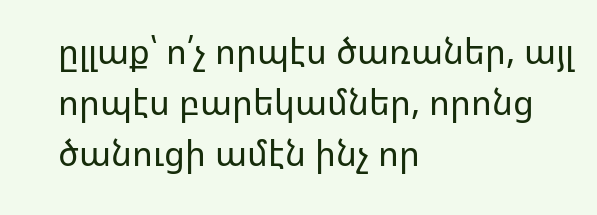ըլլաք՝ ո՛չ որպէս ծառաներ, այլ որպէս բարեկամներ, որոնց ծանուցի ամէն ինչ որ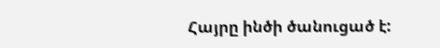Հայրը ինծի ծանուցած է: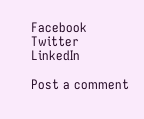Facebook
Twitter
LinkedIn

Post a comment